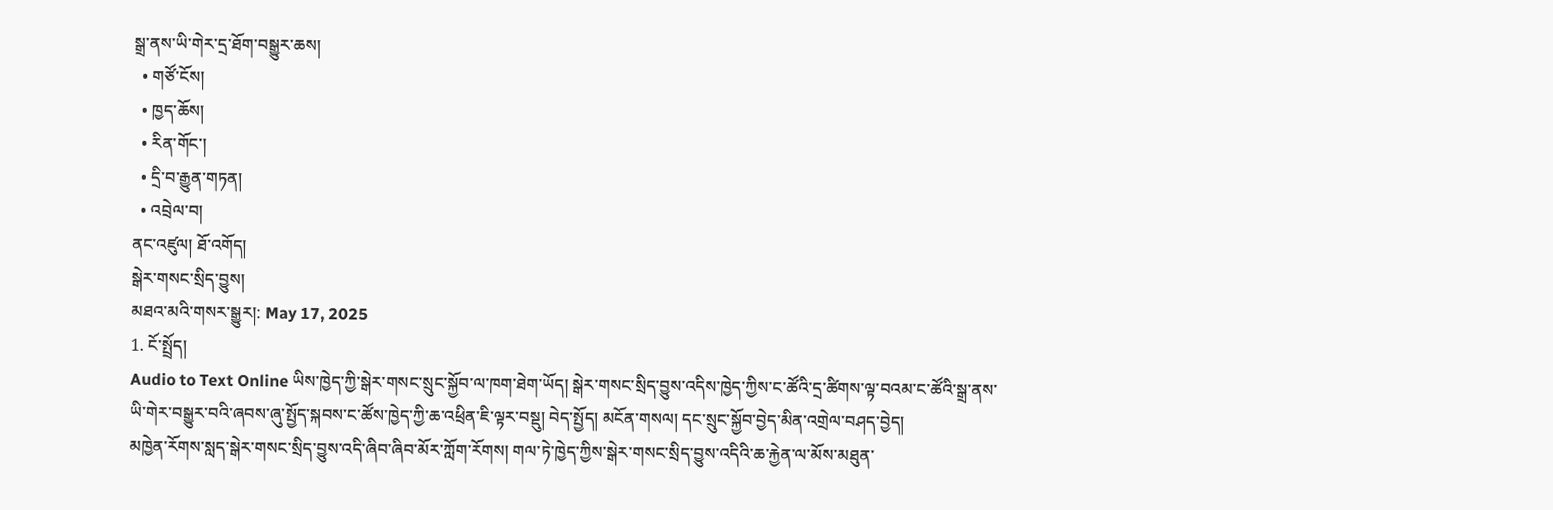སྒྲ་ནས་ཡི་གེར་དྲ་ཐོག་བསྒྱུར་ཆས།
  • གཙོ་ངོས།
  • ཁྱད་ཆོས།
  • རིན་གོང་།
  • དྲི་བ་རྒྱུན་གཏན།
  • འབྲེལ་བ།
ནང་འཛུལ། ཐོ་འགོད།
སྒེར་གསང་སྲིད་བྱུས།
མཐའ་མའི་གསར་སྒྱུར།: May 17, 2025
1. ངོ་སྤྲོད།
Audio to Text Online ཡིས་ཁྱེད་ཀྱི་སྒེར་གསང་སྲུང་སྐྱོབ་ལ་ཁག་ཐེག་ཡོད། སྒེར་གསང་སྲིད་བྱུས་འདིས་ཁྱེད་ཀྱིས་ང་ཚོའི་དྲ་ཚིགས་ལྟ་བའམ་ང་ཚོའི་སྒྲ་ནས་ཡི་གེར་བསྒྱུར་བའི་ཞབས་ཞུ་སྤྱོད་སྐབས་ང་ཚོས་ཁྱེད་ཀྱི་ཆ་འཕྲིན་ཇི་ལྟར་བསྡུ། བེད་སྤྱོད། མངོན་གསལ། དང་སྲུང་སྐྱོབ་བྱེད་མིན་འགྲེལ་བཤད་བྱེད།
མཁྱེན་རོགས་སླད་སྒེར་གསང་སྲིད་བྱུས་འདི་ཞིབ་ཞིབ་མོར་ཀློག་རོགས། གལ་ཏེ་ཁྱེད་ཀྱིས་སྒེར་གསང་སྲིད་བྱུས་འདིའི་ཆ་རྐྱེན་ལ་མོས་མཐུན་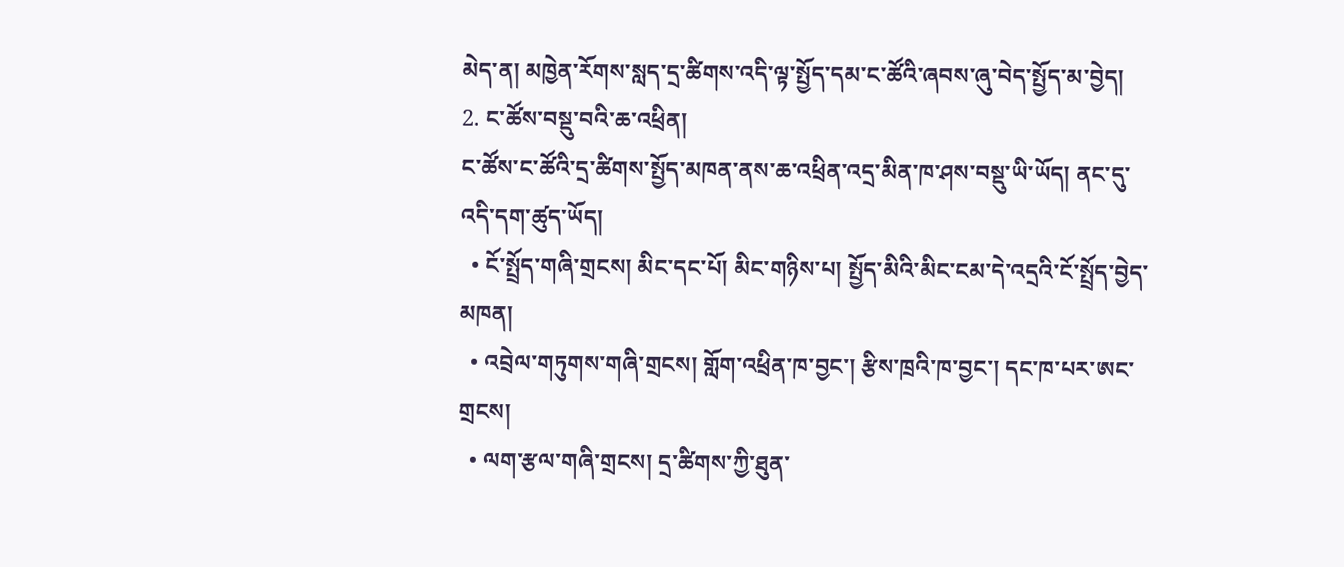མེད་ན། མཁྱེན་རོགས་སླད་དྲ་ཚིགས་འདི་ལྟ་སྤྱོད་དམ་ང་ཚོའི་ཞབས་ཞུ་བེད་སྤྱོད་མ་བྱེད།
2. ང་ཚོས་བསྡུ་བའི་ཆ་འཕྲིན།
ང་ཚོས་ང་ཚོའི་དྲ་ཚིགས་སྤྱོད་མཁན་ནས་ཆ་འཕྲིན་འདྲ་མིན་ཁ་ཤས་བསྡུ་ཡི་ཡོད། ནང་དུ་འདི་དག་ཚུད་ཡོད།
  • ངོ་སྤྲོད་གཞི་གྲངས། མིང་དང་པོ། མིང་གཉིས་པ། སྤྱོད་མིའི་མིང་ངམ་དེ་འདྲའི་ངོ་སྤྲོད་བྱེད་མཁན།
  • འབྲེལ་གཏུགས་གཞི་གྲངས། གློག་འཕྲིན་ཁ་བྱང་། རྩིས་ཁྲའི་ཁ་བྱང་། དང་ཁ་པར་ཨང་གྲངས།
  • ལག་རྩལ་གཞི་གྲངས། དྲ་ཚིགས་ཀྱི་ཐུན་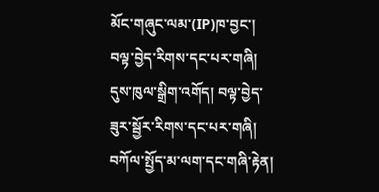མོང་གཞུང་ལམ་(IP)ཁ་བྱང་། བལྟ་བྱེད་རིགས་དང་པར་གཞི། དུས་ཁུལ་སྒྲིག་འགོད། བལྟ་བྱེད་ཟུར་སྦྱོར་རིགས་དང་པར་གཞི། བཀོལ་སྤྱོད་མ་ལག་དང་གཞི་རྟེན།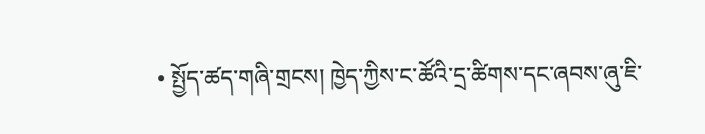• སྤྱོད་ཚད་གཞི་གྲངས། ཁྱེད་ཀྱིས་ང་ཚོའི་དྲ་ཚིགས་དང་ཞབས་ཞུ་ཇི་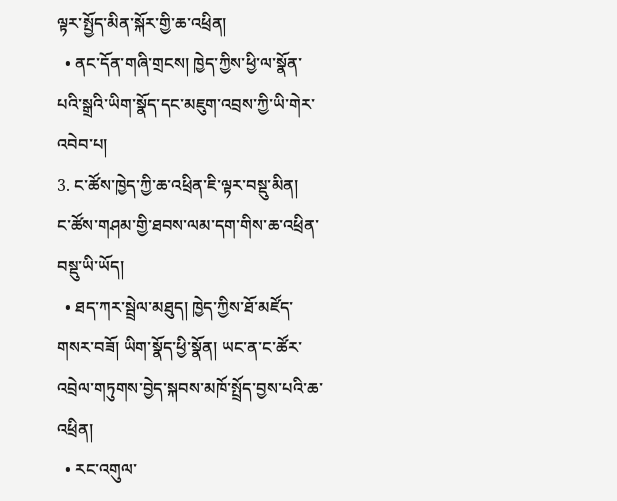ལྟར་སྤྱོད་མིན་སྐོར་གྱི་ཆ་འཕྲིན།
  • ནང་དོན་གཞི་གྲངས། ཁྱེད་ཀྱིས་ཕྱི་ལ་སྣོན་པའི་སྒྲའི་ཡིག་སྣོད་དང་མཇུག་འབྲས་ཀྱི་ཡི་གེར་འབེབ་པ།
3. ང་ཚོས་ཁྱེད་ཀྱི་ཆ་འཕྲིན་ཇི་ལྟར་བསྡུ་མིན།
ང་ཚོས་གཤམ་གྱི་ཐབས་ལམ་དག་གིས་ཆ་འཕྲིན་བསྡུ་ཡི་ཡོད།
  • ཐད་ཀར་སྦྲེལ་མཐུད། ཁྱེད་ཀྱིས་ཐོ་མཛོད་གསར་བཟོ། ཡིག་སྣོད་ཕྱི་སྣོན། ཡང་ན་ང་ཚོར་འབྲེལ་གཏུགས་བྱེད་སྐབས་མཁོ་སྤྲོད་བྱས་པའི་ཆ་འཕྲིན།
  • རང་འགུལ་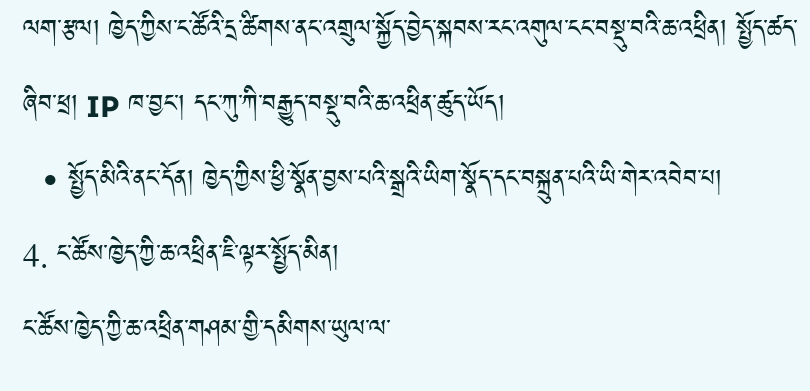ལག་རྩལ། ཁྱེད་ཀྱིས་ང་ཚོའི་དྲ་ཚིགས་ནང་འགྲུལ་སྐྱོད་བྱེད་སྐབས་རང་འགུལ་ངང་བསྡུ་བའི་ཆ་འཕྲིན། སྤྱོད་ཚད་ཞིབ་ཕྲ། IP ཁ་བྱང་། དང་ཀུ་ཀི་བརྒྱུད་བསྡུ་བའི་ཆ་འཕྲིན་ཚུད་ཡོད།
  • སྤྱོད་མིའི་ནང་དོན། ཁྱེད་ཀྱིས་ཕྱི་སྣོན་བྱས་པའི་སྒྲའི་ཡིག་སྣོད་དང་བསྐྲུན་པའི་ཡི་གེར་འབེབ་པ།
4. ང་ཚོས་ཁྱེད་ཀྱི་ཆ་འཕྲིན་ཇི་ལྟར་སྤྱོད་མིན།
ང་ཚོས་ཁྱེད་ཀྱི་ཆ་འཕྲིན་གཤམ་གྱི་དམིགས་ཡུལ་ལ་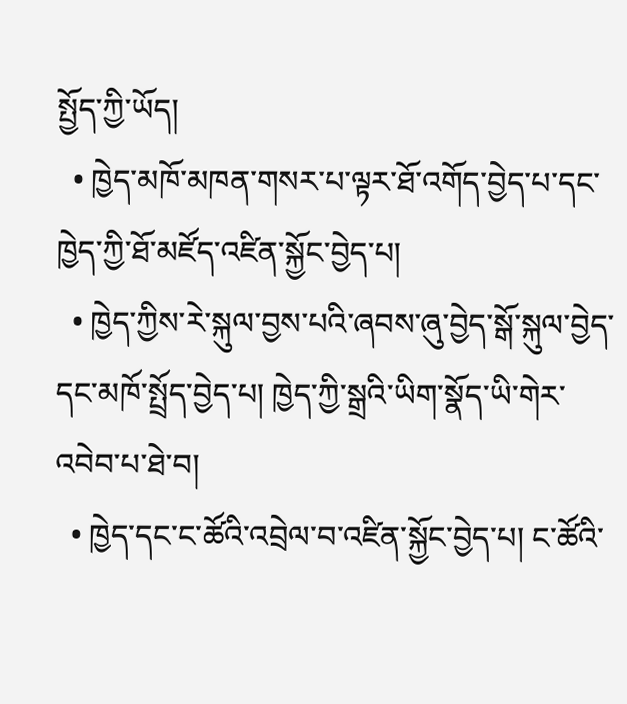སྤྱོད་ཀྱི་ཡོད།
  • ཁྱེད་མཁོ་མཁན་གསར་པ་ལྟར་ཐོ་འགོད་བྱེད་པ་དང་ཁྱེད་ཀྱི་ཐོ་མཛོད་འཛིན་སྐྱོང་བྱེད་པ།
  • ཁྱེད་ཀྱིས་རེ་སྐུལ་བྱས་པའི་ཞབས་ཞུ་བྱེད་སྒོ་སྐུལ་བྱེད་དང་མཁོ་སྤྲོད་བྱེད་པ། ཁྱེད་ཀྱི་སྒྲའི་ཡིག་སྣོད་ཡི་གེར་འབེབ་པ་ཐེ་བ།
  • ཁྱེད་དང་ང་ཚོའི་འབྲེལ་བ་འཛིན་སྐྱོང་བྱེད་པ། ང་ཚོའི་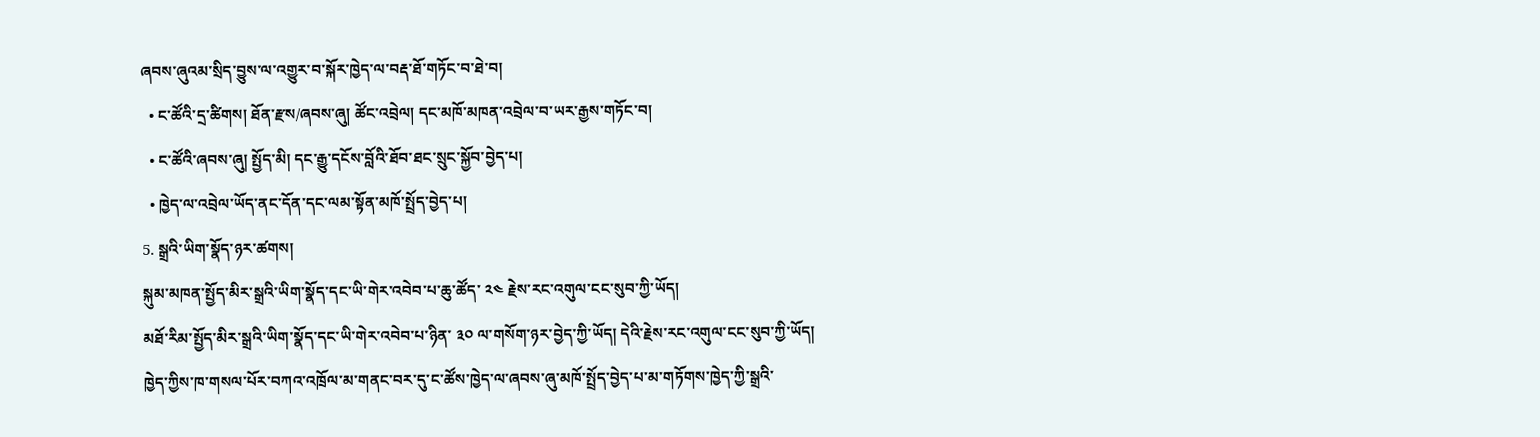ཞབས་ཞུའམ་སྲིད་བྱུས་ལ་འགྱུར་བ་སྐོར་ཁྱེད་ལ་བརྡ་ཐོ་གཏོང་བ་ཐེ་བ།
  • ང་ཚོའི་དྲ་ཚིགས། ཐོན་རྫས/ཞབས་ཞུ། ཚོང་འབྲེལ། དང་མཁོ་མཁན་འབྲེལ་བ་ཡར་རྒྱས་གཏོང་བ།
  • ང་ཚོའི་ཞབས་ཞུ། སྤྱོད་མི། དང་རྒྱུ་དངོས་བློའི་ཐོབ་ཐང་སྲུང་སྐྱོབ་བྱེད་པ།
  • ཁྱེད་ལ་འབྲེལ་ཡོད་ནང་དོན་དང་ལམ་སྟོན་མཁོ་སྤྲོད་བྱེད་པ།
5. སྒྲའི་ཡིག་སྣོད་ཉར་ཚགས།
སྐུམ་མཁན་སྤྱོད་མིར་སྒྲའི་ཡིག་སྣོད་དང་ཡི་གེར་འབེབ་པ་ཆུ་ཚོད་ ༢༤ རྗེས་རང་འགུལ་ངང་སུབ་ཀྱི་ཡོད།
མཐོ་རིམ་སྤྱོད་མིར་སྒྲའི་ཡིག་སྣོད་དང་ཡི་གེར་འབེབ་པ་ཉིན་ ༣༠ ལ་གསོག་ཉར་བྱེད་ཀྱི་ཡོད། དེའི་རྗེས་རང་འགུལ་ངང་སུབ་ཀྱི་ཡོད།
ཁྱེད་ཀྱིས་ཁ་གསལ་པོར་བཀའ་འཁྲོལ་མ་གནང་བར་དུ་ང་ཚོས་ཁྱེད་ལ་ཞབས་ཞུ་མཁོ་སྤྲོད་བྱེད་པ་མ་གཏོགས་ཁྱེད་ཀྱི་སྒྲའི་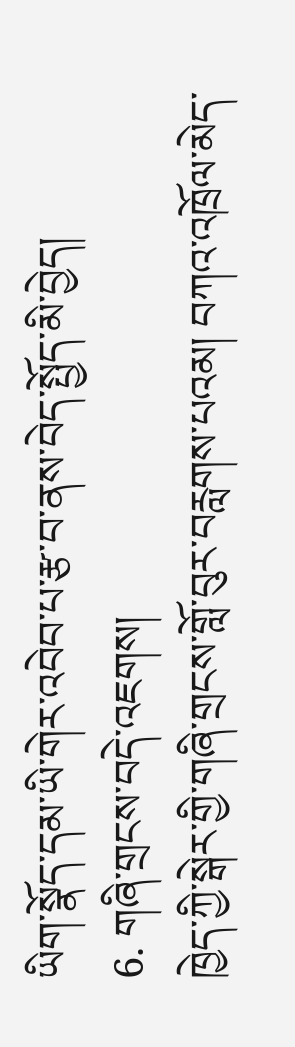ཡིག་སྣོད་དམ་ཡི་གེར་འབེབ་པ་རྩ་བ་ནས་བེད་སྤྱོད་མི་བྱེད།
6. གཞི་གྲངས་བདེ་འཇགས།
ཁྱེད་ཀྱི་སྒེར་གྱི་གཞི་གྲངས་གློ་བུར་བརླགས་པའམ། བཀའ་འཁྲོལ་མེད་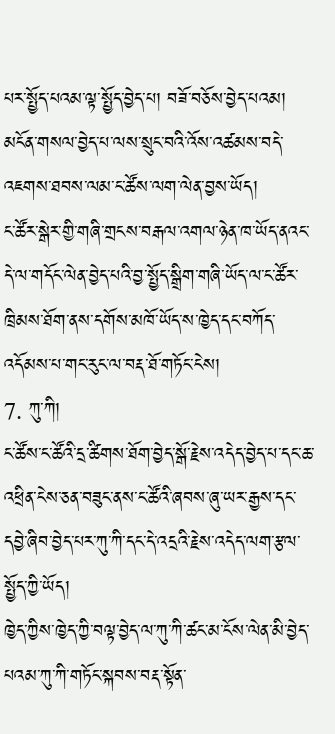པར་སྤྱོད་པའམ་ལྟ་སྤྱོད་བྱེད་པ། བཟོ་བཅོས་བྱེད་པའམ། མངོན་གསལ་བྱེད་པ་ལས་སྲུང་བའི་འོས་འཚམས་བདེ་འཇགས་ཐབས་ལམ་ང་ཚོས་ལག་ལེན་བྱས་ཡོད།
ང་ཚོར་སྒེར་གྱི་གཞི་གྲངས་བརྒལ་འགལ་ཉེན་ཁ་ཡོད་ནའང་དེ་ལ་གདོང་ལེན་བྱེད་པའི་བྱ་སྤྱོད་སྒྲིག་གཞི་ཡོད་ལ་ང་ཚོར་ཁྲིམས་ཐོག་ནས་དགོས་མཁོ་ཡོད་ས་ཁྱེད་དང་བཀོད་འདོམས་པ་གང་རུང་ལ་བརྡ་ཐོ་གཏོང་ངེས།
7. ཀུ་ཀི།
ང་ཚོས་ང་ཚོའི་དྲ་ཚིགས་ཐོག་བྱེད་སྒོ་རྗེས་འདེད་བྱེད་པ་དང་ཆ་འཕྲིན་ངེས་ཅན་བཟུང་ནས་ང་ཚོའི་ཞབས་ཞུ་ཡར་རྒྱས་དང་དབྱེ་ཞིབ་བྱེད་པར་ཀུ་ཀི་དང་དེ་འདྲའི་རྗེས་འདེད་ལག་རྩལ་སྤྱོད་ཀྱི་ཡོད།
ཁྱེད་ཀྱིས་ཁྱེད་ཀྱི་བལྟ་བྱེད་ལ་ཀུ་ཀི་ཚང་མ་ངོས་ལེན་མི་བྱེད་པའམ་ཀུ་ཀི་གཏོང་སྐབས་བརྡ་སྟོན་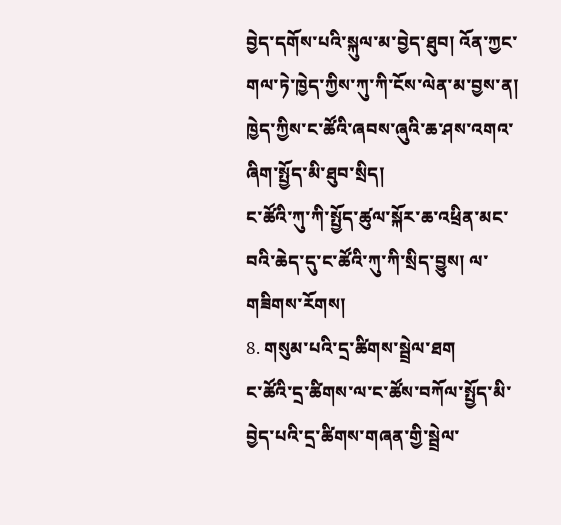བྱེད་དགོས་པའི་སྐུལ་མ་བྱེད་ཐུབ། འོན་ཀྱང་གལ་ཏེ་ཁྱེད་ཀྱིས་ཀུ་ཀི་ངོས་ལེན་མ་བྱས་ན། ཁྱེད་ཀྱིས་ང་ཚོའི་ཞབས་ཞུའི་ཆ་ཤས་འགའ་ཞིག་སྤྱོད་མི་ཐུབ་སྲིད།
ང་ཚོའི་ཀུ་ཀི་སྤྱོད་ཚུལ་སྐོར་ཆ་འཕྲིན་མང་བའི་ཆེད་དུ་ང་ཚོའི་ཀུ་ཀི་སྲིད་བྱུས། ལ་གཟིགས་རོགས།
8. གསུམ་པའི་དྲ་ཚིགས་སྦྲེལ་ཐག
ང་ཚོའི་དྲ་ཚིགས་ལ་ང་ཚོས་བཀོལ་སྤྱོད་མི་བྱེད་པའི་དྲ་ཚིགས་གཞན་གྱི་སྦྲེལ་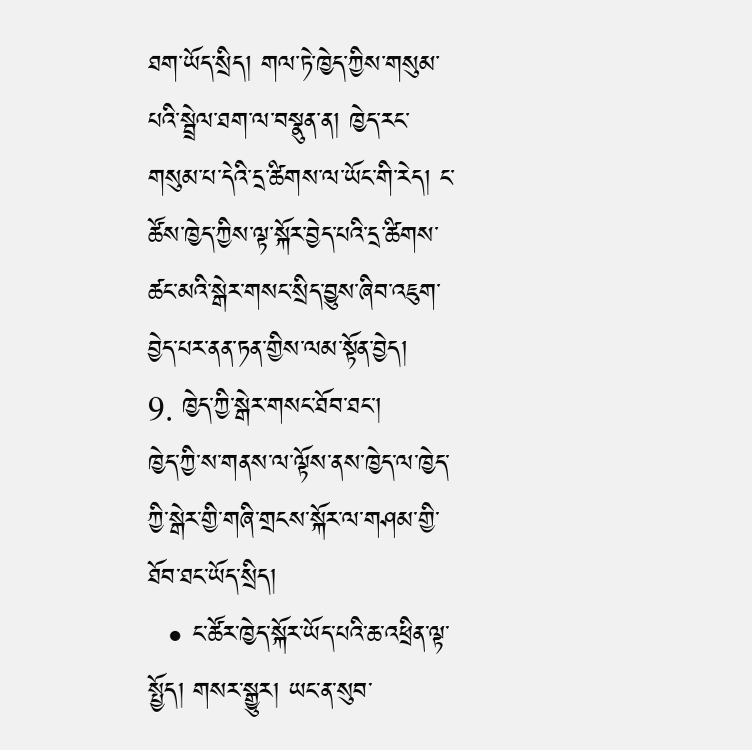ཐག་ཡོད་སྲིད། གལ་ཏེ་ཁྱེད་ཀྱིས་གསུམ་པའི་སྦྲེལ་ཐག་ལ་བསྣུན་ན། ཁྱེད་རང་གསུམ་པ་དེའི་དྲ་ཚིགས་ལ་ཡོང་གི་རེད། ང་ཚོས་ཁྱེད་ཀྱིས་ལྟ་སྐོར་བྱེད་པའི་དྲ་ཚིགས་ཚང་མའི་སྒེར་གསང་སྲིད་བྱུས་ཞིབ་འཇུག་བྱེད་པར་ནན་ཏན་གྱིས་ལམ་སྟོན་བྱེད།
9. ཁྱེད་ཀྱི་སྒེར་གསང་ཐོབ་ཐང་།
ཁྱེད་ཀྱི་ས་གནས་ལ་ལྟོས་ནས་ཁྱེད་ལ་ཁྱེད་ཀྱི་སྒེར་གྱི་གཞི་གྲངས་སྐོར་ལ་གཤམ་གྱི་ཐོབ་ཐང་ཡོད་སྲིད།
  • ང་ཚོར་ཁྱེད་སྐོར་ཡོད་པའི་ཆ་འཕྲིན་ལྟ་སྤྱོད། གསར་སྒྱུར། ཡང་ན་སུབ་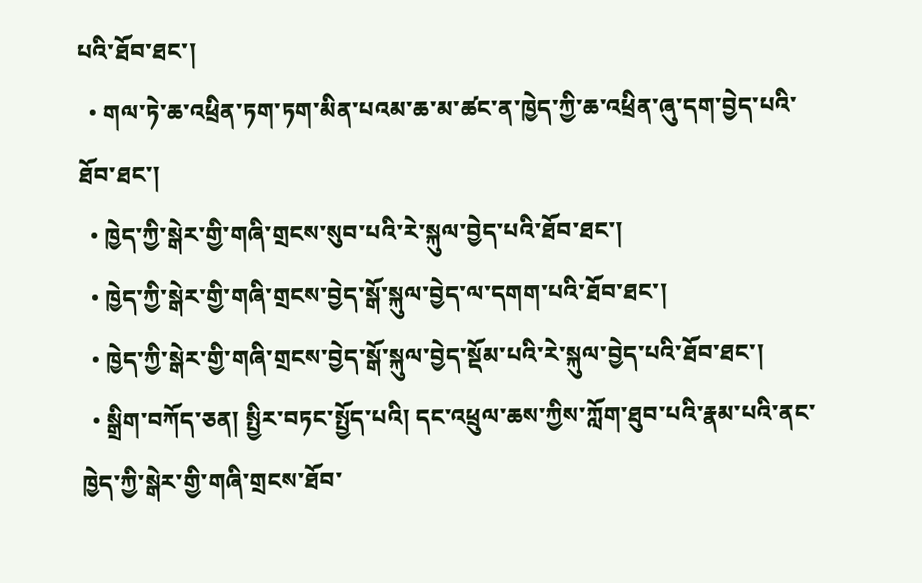པའི་ཐོབ་ཐང་།
  • གལ་ཏེ་ཆ་འཕྲིན་ཏག་ཏག་མིན་པའམ་ཆ་མ་ཚང་ན་ཁྱེད་ཀྱི་ཆ་འཕྲིན་ཞུ་དག་བྱེད་པའི་ཐོབ་ཐང་།
  • ཁྱེད་ཀྱི་སྒེར་གྱི་གཞི་གྲངས་སུབ་པའི་རེ་སྐུལ་བྱེད་པའི་ཐོབ་ཐང་།
  • ཁྱེད་ཀྱི་སྒེར་གྱི་གཞི་གྲངས་བྱེད་སྒོ་སྐུལ་བྱེད་ལ་དགག་པའི་ཐོབ་ཐང་།
  • ཁྱེད་ཀྱི་སྒེར་གྱི་གཞི་གྲངས་བྱེད་སྒོ་སྐུལ་བྱེད་སྡོམ་པའི་རེ་སྐུལ་བྱེད་པའི་ཐོབ་ཐང་།
  • སྒྲིག་བཀོད་ཅན། སྤྱིར་བཏང་སྤྱོད་པའི། དང་འཕྲུལ་ཆས་ཀྱིས་ཀློག་ཐུབ་པའི་རྣམ་པའི་ནང་ཁྱེད་ཀྱི་སྒེར་གྱི་གཞི་གྲངས་ཐོབ་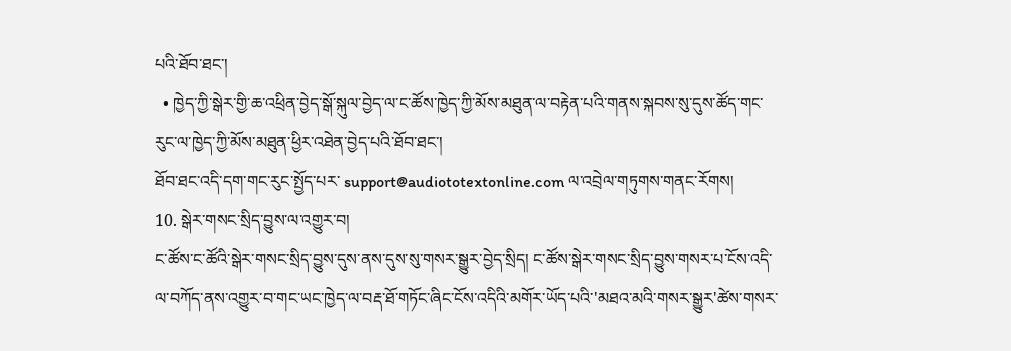པའི་ཐོབ་ཐང་།
  • ཁྱེད་ཀྱི་སྒེར་གྱི་ཆ་འཕྲིན་བྱེད་སྒོ་སྐུལ་བྱེད་ལ་ང་ཚོས་ཁྱེད་ཀྱི་མོས་མཐུན་ལ་བརྟེན་པའི་གནས་སྐབས་སུ་དུས་ཚོད་གང་རུང་ལ་ཁྱེད་ཀྱི་མོས་མཐུན་ཕྱིར་འཐེན་བྱེད་པའི་ཐོབ་ཐང་།
ཐོབ་ཐང་འདི་དག་གང་རུང་སྤྱོད་པར་ support@audiototextonline.com ལ་འབྲེལ་གཏུགས་གནང་རོགས།
10. སྒེར་གསང་སྲིད་བྱུས་ལ་འགྱུར་བ།
ང་ཚོས་ང་ཚོའི་སྒེར་གསང་སྲིད་བྱུས་དུས་ནས་དུས་སུ་གསར་སྒྱུར་བྱེད་སྲིད། ང་ཚོས་སྒེར་གསང་སྲིད་བྱུས་གསར་པ་ངོས་འདི་ལ་བཀོད་ནས་འགྱུར་བ་གང་ཡང་ཁྱེད་ལ་བརྡ་ཐོ་གཏོང་ཞིང་ངོས་འདིའི་མགོར་ཡོད་པའི་'མཐའ་མའི་གསར་སྒྱུར'ཚེས་གསར་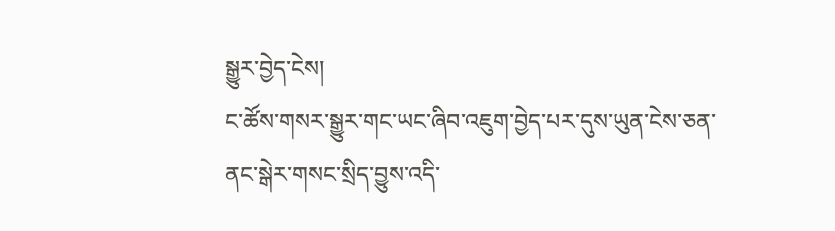སྒྱུར་བྱེད་ངེས།
ང་ཚོས་གསར་སྒྱུར་གང་ཡང་ཞིབ་འཇུག་བྱེད་པར་དུས་ཡུན་ངེས་ཅན་ནང་སྒེར་གསང་སྲིད་བྱུས་འདི་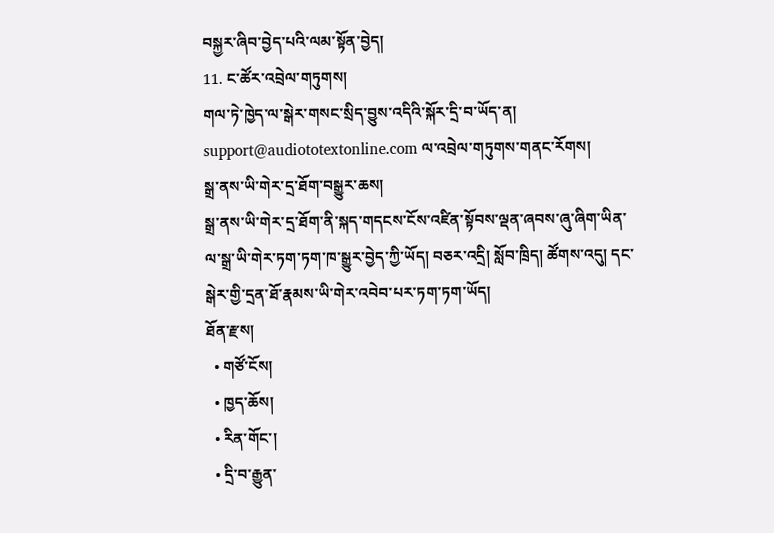བསྐྱར་ཞིབ་བྱེད་པའི་ལམ་སྟོན་བྱེད།
11. ང་ཚོར་འབྲེལ་གཏུགས།
གལ་ཏེ་ཁྱེད་ལ་སྒེར་གསང་སྲིད་བྱུས་འདིའི་སྐོར་དྲི་བ་ཡོད་ན། support@audiototextonline.com ལ་འབྲེལ་གཏུགས་གནང་རོགས།
སྒྲ་ནས་ཡི་གེར་དྲ་ཐོག་བསྒྱུར་ཆས།
སྒྲ་ནས་ཡི་གེར་དྲ་ཐོག་ནི་སྐད་གདངས་ངོས་འཛིན་སྟོབས་ལྡན་ཞབས་ཞུ་ཞིག་ཡིན་ལ་སྒྲ་ཡི་གེར་ཏག་ཏག་ཁ་སྒྱུར་བྱེད་ཀྱི་ཡོད། བཅར་འདྲི། སློབ་ཁྲིད། ཚོགས་འདུ། དང་སྒེར་གྱི་དྲན་ཐོ་རྣམས་ཡི་གེར་འབེབ་པར་ཏག་ཏག་ཡོད།
ཐོན་རྫས།
  • གཙོ་ངོས།
  • ཁྱད་ཆོས།
  • རིན་གོང་།
  • དྲི་བ་རྒྱུན་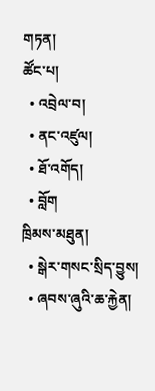གཏན།
ཚོང་པ།
  • འབྲེལ་བ།
  • ནང་འཛུལ།
  • ཐོ་འགོད།
  • བློག
ཁྲིམས་མཐུན།
  • སྒེར་གསང་སྲིད་བྱུས།
  • ཞབས་ཞུའི་ཆ་རྐྱེན།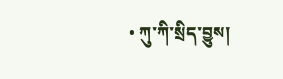• ཀུ་ཀི་སྲིད་བྱུས།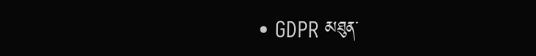• GDPR མཐུན་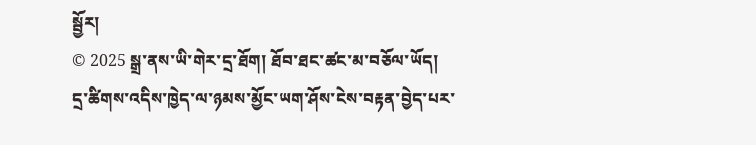སྦྱོར།
© 2025 སྒྲ་ནས་ཡི་གེར་དྲ་ཐོག། ཐོབ་ཐང་ཚང་མ་བཅོལ་ཡོད།
དྲ་ཚིགས་འདིས་ཁྱེད་ལ་ཉམས་མྱོང་ཡག་ཤོས་ངེས་བརྟན་བྱེད་པར་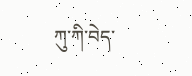ཀུ་ཀི་བེད་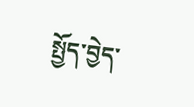སྤྱོད་བྱེད་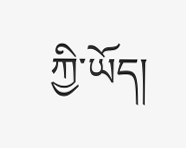ཀྱི་ཡོད།